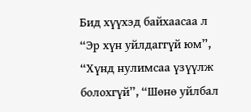Бид хүүхэд байхаасаа л “Эр хүн уйлдаггүй юм”, “Хүнд нулимсаа үзүүлж болохгүй”, “Шөнө уйлбал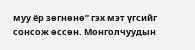муу ёр зөгнөнө” гэх мэт үгсийг сонсож өссөн. Монголчуудын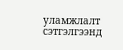уламжлалт сэтгэлгээнд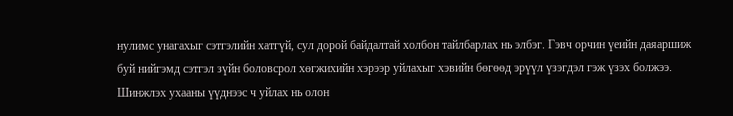нулимс унагахыг сэтгэлийн хатгүй, сул дорой байдалтай холбон тайлбарлах нь элбэг. Гэвч орчин үеийн даяаршиж буй нийгэмд сэтгэл зүйн боловсрол хөгжихийн хэрээр уйлахыг хэвийн бөгөөд эрүүл үзэгдэл гэж үзэх болжээ. Шинжлэх ухааны үүднээс ч уйлах нь олон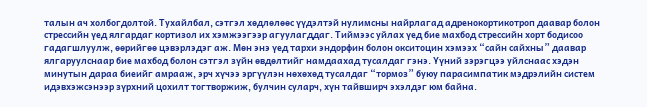талын ач холбогдолтой. Тухайлбал, сэтгэл хөдлөлөөс үүдэлтэй нулимсны найрлагад адренокортикотроп даавар болон стрессийн үед ялгардаг кортизол их хэмжээгээр агуулагддаг. Тиймээс уйлах үед бие махбод стрессийн хорт бодисоо гадагшлуулж, өөрийгөө цэвэрлэдэг аж. Мөн энэ үед тархи эндорфин болон окситоцин хэмээх “сайн сайхны” даавар ялгаруулснаар бие махбод болон сэтгэл зүйн өвдөлтийг намдаахад тусалдаг гэнэ. Үүний зэрэгцээ уйлснаас хэдэн минутын дараа биеийг амрааж, эрч хүчээ эргүүлэн нөхөхөд тусалдаг “тормоз” буюу парасимпатик мэдрэлийн систем идэвхэжсэнээр зүрхний цохилт тогтворжиж, булчин суларч, хүн тайвширч эхэлдэг юм байна.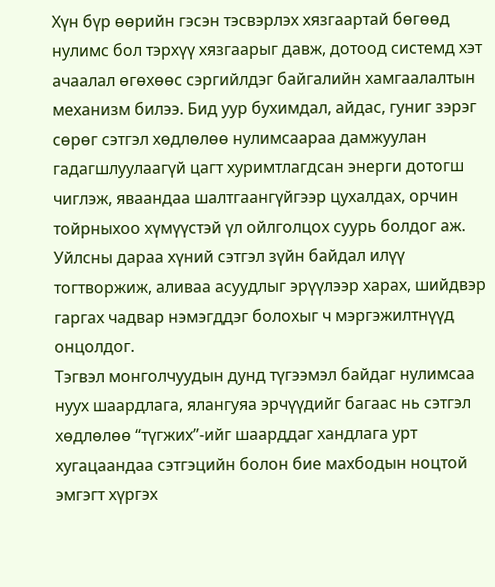Хүн бүр өөрийн гэсэн тэсвэрлэх хязгаартай бөгөөд нулимс бол тэрхүү хязгаарыг давж, дотоод системд хэт ачаалал өгөхөөс сэргийлдэг байгалийн хамгаалалтын механизм билээ. Бид уур бухимдал, айдас, гуниг зэрэг сөрөг сэтгэл хөдлөлөө нулимсаараа дамжуулан гадагшлуулаагүй цагт хуримтлагдсан энерги дотогш чиглэж, яваандаа шалтгаангүйгээр цухалдах, орчин тойрныхоо хүмүүстэй үл ойлголцох суурь болдог аж. Уйлсны дараа хүний сэтгэл зүйн байдал илүү тогтворжиж, аливаа асуудлыг эрүүлээр харах, шийдвэр гаргах чадвар нэмэгддэг болохыг ч мэргэжилтнүүд онцолдог.
Тэгвэл монголчуудын дунд түгээмэл байдаг нулимсаа нуух шаардлага, ялангуяа эрчүүдийг багаас нь сэтгэл хөдлөлөө “түгжих”-ийг шаарддаг хандлага урт хугацаандаа сэтгэцийн болон бие махбодын ноцтой эмгэгт хүргэх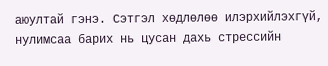аюултай гэнэ. Сэтгэл хөдлөлөө илэрхийлэхгүй, нулимсаа барих нь цусан дахь стрессийн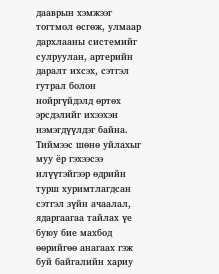дааврын хэмжээг тогтмол өсгөж, улмаар дархлааны системийг сулруулан, артерийн даралт ихсэх, сэтгэл гутрал болон нойргүйдэлд өртөх эрсдэлийг ихээхэн нэмэгдүүлдэг байна. Тиймээс шөнө уйлахыг муу ёр гэхээсээ илүүтэйгээр өдрийн турш хуримтлагдсан сэтгэл зүйн ачаалал, ядаргаагаа тайлах үе буюу бие махбод өөрийгөө анагаах гэж буй байгалийн хариу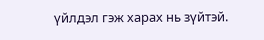үйлдэл гэж харах нь зүйтэй.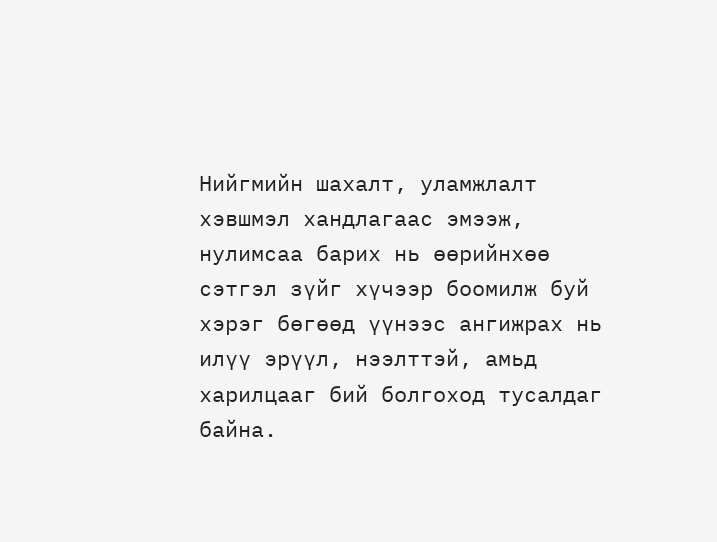Нийгмийн шахалт, уламжлалт хэвшмэл хандлагаас эмээж, нулимсаа барих нь өөрийнхөө сэтгэл зүйг хүчээр боомилж буй хэрэг бөгөөд үүнээс ангижрах нь илүү эрүүл, нээлттэй, амьд харилцааг бий болгоход тусалдаг байна.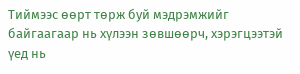Тиймээс өөрт төрж буй мэдрэмжийг байгаагаар нь хүлээн зөвшөөрч, хэрэгцээтэй үед нь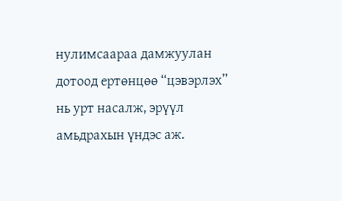нулимсаараа дамжуулан дотоод ертөнцөө “цэвэрлэх” нь урт насалж, эрүүл амьдрахын үндэс аж.